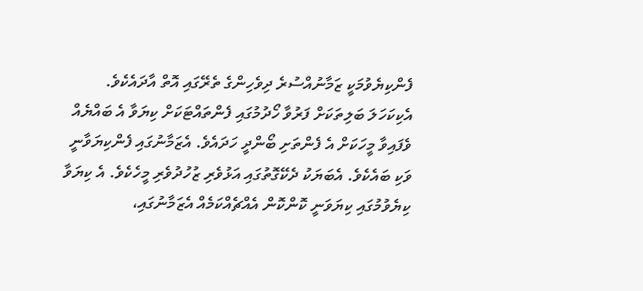ފެންކިޔެވުމަކީ ޒަމާނުއްސުރެ ދިވެހިންގެ ތެރޭގައި އޮތް އާދައެކެވެ. އެކިކަހަލަ ބަލިތަކަށް ފަރުވާ ހޯދުމުގައި ފެންތައްޓަކަށް ކިޔަވާ އެ ބައްޔެއް ވެފައިވާ މީހަކަށް އެ ފެންތަށި ބޯންދީ ހަދައެވެ. އެޒަމާނުގައި ފެންކިޔަވާނީ ވަކި ބައެކެވެ. އެބަޔަކު ދެކޭގޮތުގައި އަޅުވެރި ޒުހުދުވެރި މީހެކެވެ. އެ ކިޔަވާ ކިޔެވުމުގައި ކިޔަވަނީ ކޮންކޮން އެއްޗެއްކަމެއް އެޒަމާނުގައި،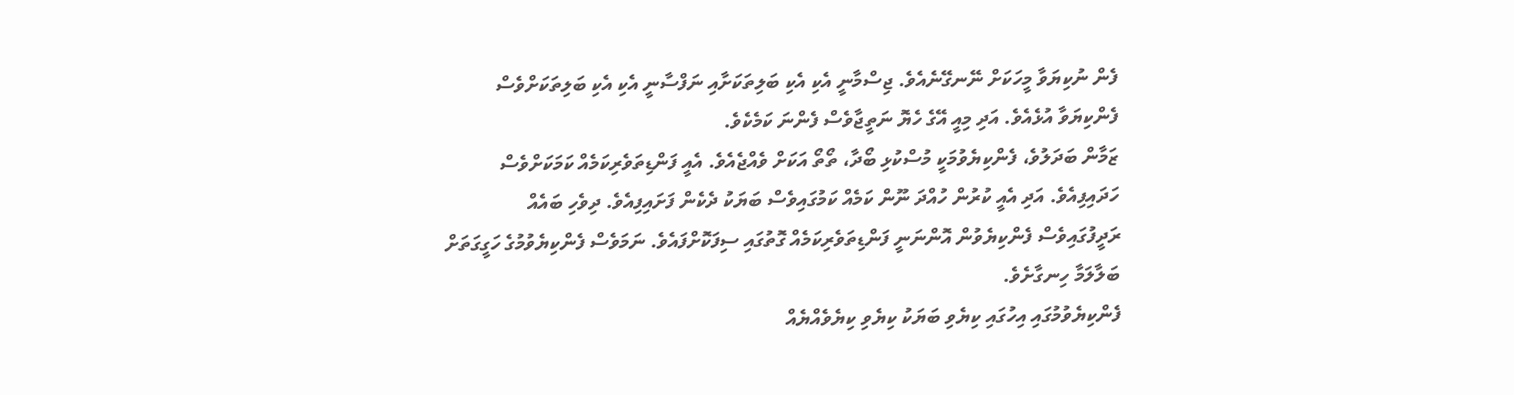ފެން ނުކިޔަވާ މީހަކަށް ނޭނގޭނެއެވެ. ޖިސްމާނީ އެކި އެކި ބަލިތަކަށާއި ނަފްސާނީ އެކި އެކި ބަލިތަކަށްވެސް ފެންކިޔަވާ އުޅެއެވެ. އަދި މިއީ އޭގެ ހެޔޮ ނަތީޖާވެސް ފެންނަ ކަމެކެވެ.
ޒަމާން ބަދަލުވެ، ފެންކިޔެވުމަކީ މުސްކުޅި ބޯދާ، ތޯތޯ އަކަށް ވެއްޖެއެވެ. އެއީ ފަންޑިތަވެރިކަމެއް ކަމަކަށްވެސް ހަދައިފިއެވެ. އަދި އެއީ ކުރުން ހުއްދަ ނޫން ކަމެއް ކަމުގައިވެސް ބަޔަކު ދެކެން ފަށައިފިއެވެ. ދިވެހި ބައެއް ރަދީފުގައިވެސް ފެންކިޔެވުން އޮންނަނީ ފަންޑިތަވެރިކަމެއް ގޮތުގައި ސިފަކޮށްފައެވެ. ނަމަވެސް ފެންކިޔެވުމުގެ ހަގީގަތަށް ބަލާލަމާ ހިނގާށެވެ.
ފެންކިޔެވުމުގައި އިހުގައި ކިޔެވި ބަޔަކު ކިޔެވި ކިޔެވެއްޔެއް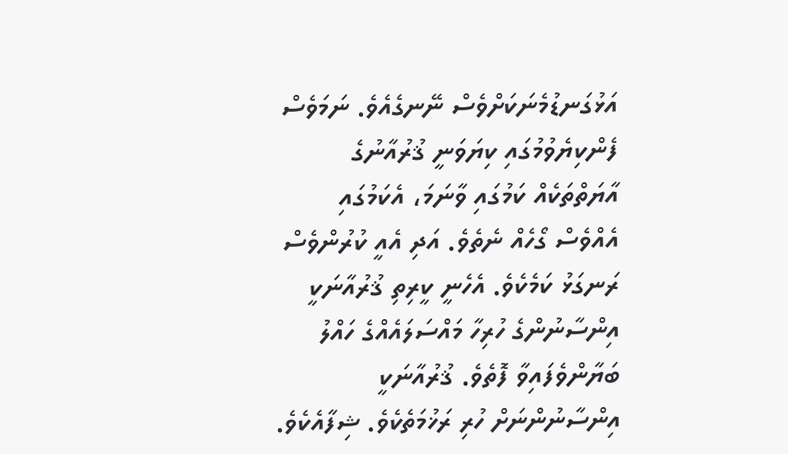އަޅުގަނޑުމެނަކަށްވެސް ނޭނގެއެވެ. ނަމަވެސް ފެންކިޔެވުމުގައި ކިޔަވަނީ ޤުރުއާނުގެ އާޔަތްތަކެއް ކަމުގައި ވާނަމަ، އެކަމުގައި އެއްވެސް ގޯހެއް ނެތެވެ. އަދި އެއީ ކުރުންވެސް ރަނގަޅު ކަމެކެވެ. އެހެނީ ކީރިތި ޤުރުއާނަކީ އިންސާނުންގެ ހުރިހާ މައްސަލައެއްގެ ހައްލު ބަޔާންވެފައިވާ ފޮތެވެ. ޤުރުއާނަކީ އިންސާނުންނަށް ހުރި ރަޚުމަތެކެވެ. ޝިފާއެކެވެ.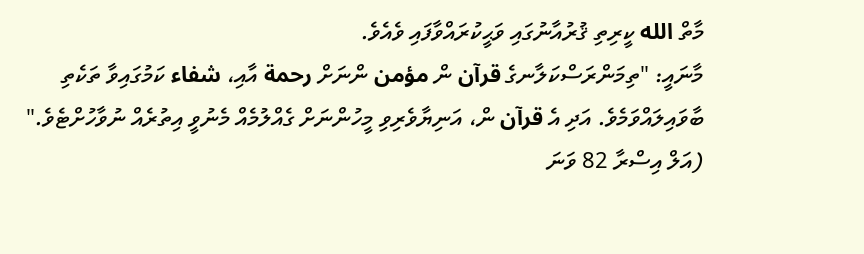މާތް الله ކީރިތި ޤުރުއާނުގައި ވަޙީކުރައްވާފައި ވެއެވެ.
މާނައީ: "ތިމަންރަސްކަލާނގެ قرآن ން مؤمن ންނަށް رحمة އާއި، شفاء ކަމުގައިވާ ތަކެތި ބާވައިލައްވަމެވެ. އަދި އެ قرآن ން، އަނިޔާވެރިވި މީހުންނަށް ގެއްލުމެއް މެނުވީ އިތުރެއް ނުވާހުށްޓެވެ." (އަލް އިސްރާ 82 ވަނަ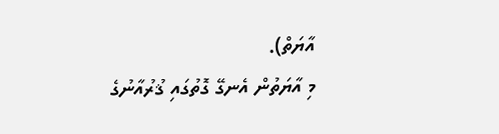އާޔަތް).
މި އާޔަތުން އެނގޭ ގޮތުގައި ޤުރުއާނުގެ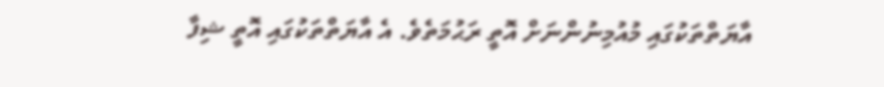އާޔަތްތަކުގައި މުއުމިނުންނަށް އޮތީ ރަޙުމަތެވެ. އެ އާޔަތްތަކުގައި އޮތީ ޝިފާ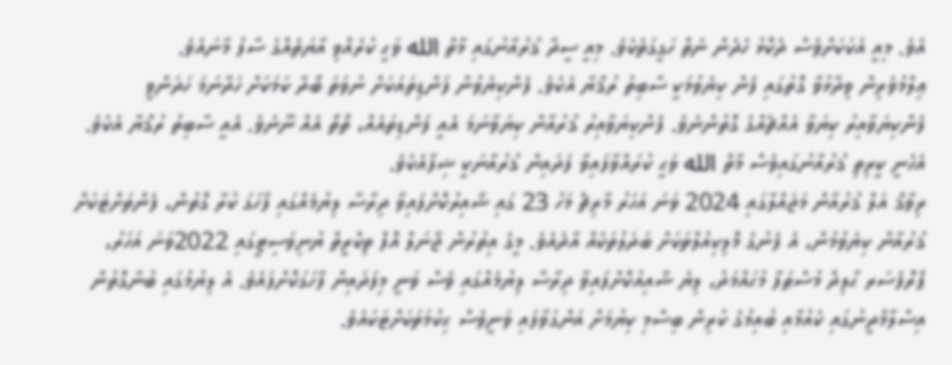އެވެ. މިއީ އެކަކަށްވެސް ދެކޮޅު ހެދެން ނެތް ހަގީގަތެކެވެ. މިއީ ސީދާ ޤުރުއާނުގައި މާތް الله ވަޙީ ކުރެއްވި އާޔަތެއްގެ ސާފު މާނައެވެ.
ޢިލްމުވެރިން ވިދާޅުވާ ގޮތުގައި ފެން ކިޔެވުމަކީ ސާބިތު ރުޤްޔާ އެކެވެ. ފެންކިޔެވުން ފަންޑިތައަކަށް ނުވަތަ ބޯދާ ކަމަކަށް ހަދާނަމަ ހަދަންވީ ފެންކިޔަވާއިރު ކިޔަވާ އެއްޗެއްގެ ގޮތުންނެވެ. ފެންކިޔަވާއިރު ޤުރުއާން ކިޔަވާނަމަ އެއީ ފަންޑިތައެއް، ތޯތޯ އެއް ނޫނެވެ. އެއީ ސާބިތު ރުޤްޔާ އެކެވެ. އެހެނީ ކީރިތި ޤުރުއާނުގައިވެސް މާތް الله ވަޙީ ކުރައްވާފައިވާ ފަދައިން ޤުރުއާނަކީ ޝިފާއެކެވެ.
ރިވާޤް އަލް ޤުރުއާން މަޖައްލާގައި 2024 ވަނަ އަހަރު މާރިޗް މަހު 23 ގައި ޝާއިރުކޮށްފައިވާ ދިރާސާ ލިޔުމެއްގައި ފާހަގަ ކުރާ ގޮތުން، ފެންތަށްޓަކަށް ޤުރުއާން ކިޔެވުމުން، އެ ފެނުގެ މޮލިކިއުލްތަކަށް ބަދަލުތަކެއް އާދެއެވެ. މީގެ އިތުރުން ޖާނަލް އޮފް ތިކްރީތް ޔުނިވަސިޓީގައި 2022ވަނަ އަހަރު، ޕްރޮފެސަރ ޙާލިދް މުސްޠަފާ މުޙައްމަދު، ލިޔެ ޝާއިއުކޮށްފައިވާ ދިރާސާ ލިޔުމެއްގައި ވެސް ވަނީ މިފަދައިން ފާހަގަކޮށްފައެވެ. އެ ލިޔުމުގައި ބުނާގޮތުން އިސްލާމްދީނުގައި ކެއުމާއި ބުއިމުގެ ކުރިން ބިސްމި ކިޔުމަށް އަންގަވާފައި ވަނީވެސް ޙިކުމަތަކަށްޓަކައެވެ.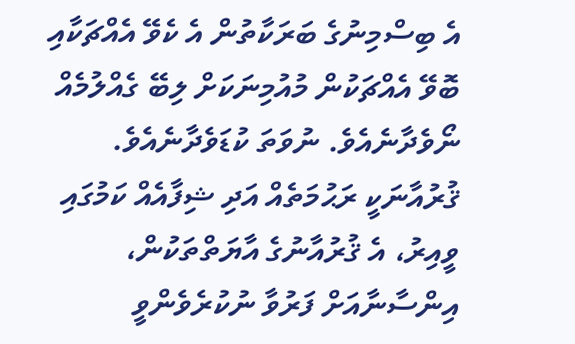އެ ބިސްމިނުގެ ބަރަކާތުން އެ ކެވޭ އެއްޗަކާއި ބޮވޭ އެއްޗަކުން މުއުމިނަކަށް ލިބޭ ގެއްލުމެއް ނޯވެދާނެއެވެ. ނުވަތަ ކުޑަވެދާނެއެވެ. ޤުރުއާނަކީ ރަޙުމަތެއް އަދި ޝިފާއެއް ކަމުގައި ވީއިރު، އެ ޤުރުއާނުގެ އާޔަތްތަކުން، އިންސާނާއަށް ފަރުވާ ނުކުރެވެންވީ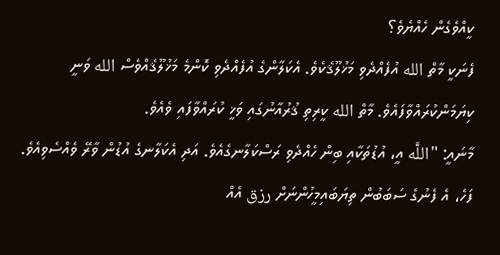ކީއްވެގެން ހެއްޔެވެ؟
ފެނަކީ މާތް الله އުފެއްދެވި މަޚުލޫޤެކެވެ. އެކަލާންގެ އުފެއްދެވި ކޮންމެ މަޚުލޫޤެއްވެސް الله ވަނީ ކިޔަމަންކުރައްވާފައެވެ. މާތް الله ކީރިތި ޤުރުއާނުގައި ވަޚީ ކުރައްވާފައި ވެއެވެ.
މާނައީ: "اللَّه އީ، އުޑުތަކާއި ބިން ހެއްދެވި ރަސްކަލާނގެއެވެ. އަދި އެކަލާނގެ އުޑުން ވާރޭ ވެއްސެވިއެވެ. ފަހެ، އެ ފެނުގެ ސަބަބުން ތިޔަބައިމީހުންނަށް رزق އެއް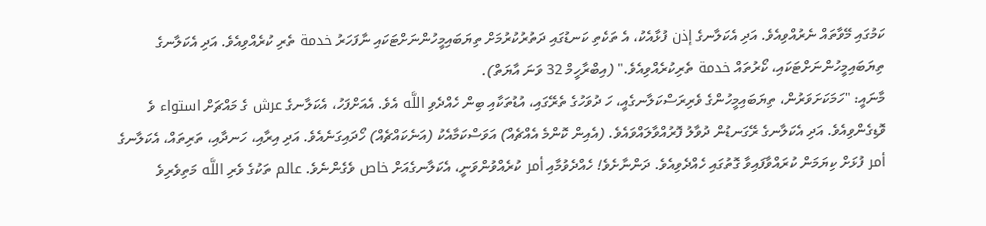ކަމުގައި މޭވާތައް ނެރުއްވިއެވެ. އަދި އެކަލާނގެ إذن ފުޅާއެކު، އެ ތަކެތި ކަނޑުގައި ދަތުރުކުރުމަށް ތިޔަބައިމީހުންނަށްޓަކައި ނާފަހަރު خدمة ތެރި ކުރެއްވިއެވެ. އަދި އެކަލާނގެ ތިޔަބައިމީހުންނަށްޓަކައި، ކޯރުތައް خدمة ތެރިކުރެއްވިއެވެ." (އިބްރާހީމް 32 ވަނަ އާޔަތް).
މާނައީ: "ހަމަކަށަވަރުން، ތިޔަބައިމީހުންގެ ވެރިރަސްކަލާނގެއީ، ހަ ދުވަހުގެ ތެރޭގައި، އުޑުތަކާއި ބިން ހެއްދެވި اللَّه އެވެ. އެއަށްފަހު، އެކަލާނގެ عرش ގެ މައްޗަށް استواء ވެ ވޮޑިގެންވިއެވެ. އަދި އެކަލާނގެ ރޭގަނޑުން ދުވާލު ފޮރުއްވާލައްވައެވެ. (އެއިން ކޮންމެ އެއްޗެއް) އަވަސްކަމާއެކު (އަނެކައްޗެއް) ހޯދައިގަނެއެވެ. އަދި އިރާއި، ހަނދާއި، ތަރިތައް، އެކަލާނގެ أمر ފުޅަށް ކިޔަމަން ކުރައްވާފައިވާ ގޮތުގައި ހެއްދެވިއެވެ. ދަންނާށެވެ! ހެއްދެވުމާއި أمر ކުރެއްވުންވަނީ، އެކަލާނގެއަށް خاص ވެގެންނެވެ. عالم ތަކުގެ ވެރި اللَّه މަތިވެރިވެ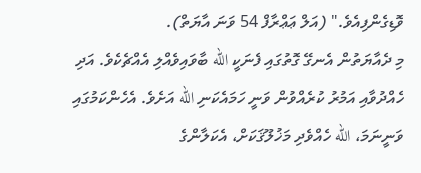ވޮޑިގެންފިއެވެ." (އަލް ޢަޢްރާފް 54 ވަނަ އާޔަތް).
މި ދެއާޔަތުން އެނގޭ ގޮތުގައި ފެނަކީ الله ބާވައިވެއްލި އެއްޗެކެވެ. އަދި ހެއްދުވާއި އަމުރު ކުރެއްވުން ވަނީ ހަމައެކަނި الله އަށެވެ. އެހެންކަމުގައި ވަނީނަމަ، الله ހެއްވެދި މަޚުލޫޤަކަށް، އެކަލާންގެ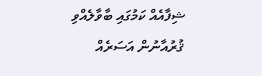ޝިފާއެއް ކަމުގައި ބާވާލެއްވި ޤުރުއާނުން އަސަރެއް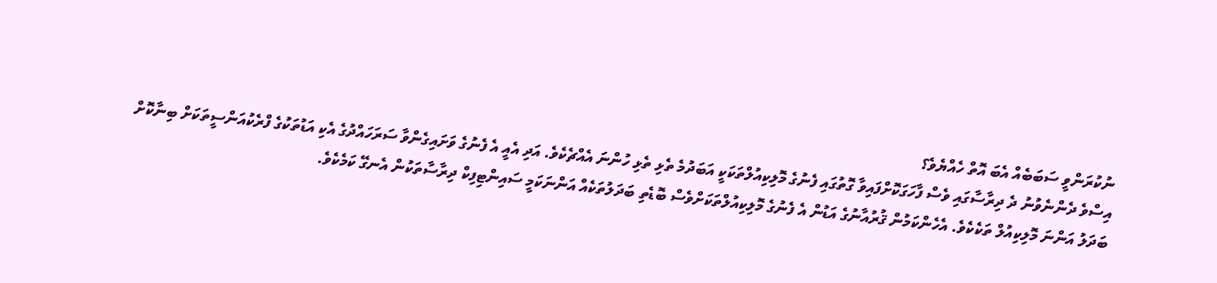ނުކުރަންވީ ސަބަބެއް އެބަ އޮތް ހެއްޔެވެ؟
އިސްވެ ދެންނެވުނު ދެ ދިރާސާގައި ވެސް ފާހަގަކޮށްފައިވާ ގޮތުގައި ފެނުގެ މޮލިކިއުލްތަކަކީ އަބަދުމެ ތެޅި ތެޅި ހުންނަ އެއްޗެކެވެ. އަދި އެއީ އެ ފެނުގެ ވަށައިގެންވާ ސަރަހައްދުގެ އެކި އަޑުތަކުގެ ފްރެކުއަންސީތަކަށް ބިނާކޮށް ބަދަލު އަންނަ މޮލިކިއުލް ތަކެކެވެ. އެހެންކަމުން ޤުރުއާނުގެ އަޑުން އެ ފެނުގެ މޮލިކިއުލްތަކަށްވެސް ބޮޑެތި ބަދަލުތަކެއް އަންނަކަމީ ސައިންޓިފިކް ދިރާސާތަކުން އެނގޭ ކަމެކެވެ.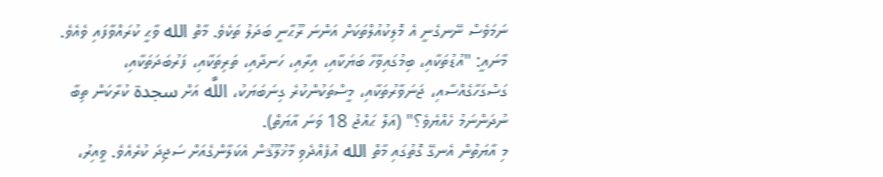ނަމަވެސް ނޭނގެނީ އެ މޮލިކުއުލްތަކަށް އަންނަ ރޫޙާނީ ބަދަލު ތަކެވެ. މާތް الله ވާޙީ ކުރައްވާފައި ވެއެވެ.
މާނައީ: "އުޑުތަކާއި، ބިމުގައިވާހާ ބަޔަކާއި، އިރާއި، ހަނދާއި، ތަރިތަކާއި، ފަރުބަދަތަކާއި، ގަސްގަހާގެއްސާއި، ޖަނަވާރުތަކާއި، މީސްތަކުންކުރެ ގިނަބަޔަކު، اللَّه އަށް سجدة ކުރާކަން ތިބާ ނުދަންނަމު ހެއްޔެވެ؟" (އަލް ޙައްޖު 18 ވަނަ އާޔަތް).
މި އާޔަތުން އެނގޭ ގޮތުގައި މާތް الله އުފެއްދެވި މާޚުލޫޤުން އެކަލާންގެއަށް ސަޖިދަ ކުރެއެވެ. ވީއިރު،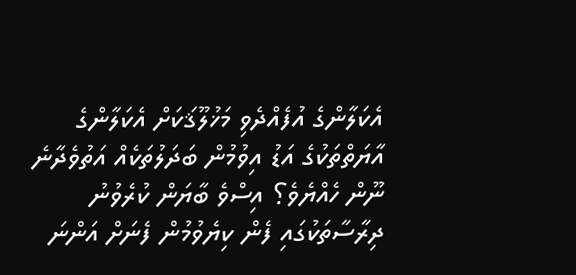އެކަލާންގެ އުފެއްދެވި މަޚުލޫޤަކަށް އެކަލާންގެ އާޔަތްތަކުގެ އަޑު އިވުމުން ބަދަލުތަކެއް އަތުވެދާނެ ނޫން ހެއްޔެވެ؟ އިސްވެ ބާޔަން ކުރެވުނު ދިރާސާތަކުގައި ފެން ކިޔެވުމުން ފެނަށް އަންނަ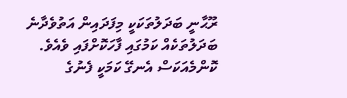ރޫޙާނީ ބަދަލުތަކަކީ މިފަދައިން އަތުވެދާނެ ބަދަލުތަކެއް ކަމުގައި ފާހަކޮށްފައި ވެއެވެ.
ކޮންމެއަކަސް އެނގޭ ކަމަކީ ފެނުގެ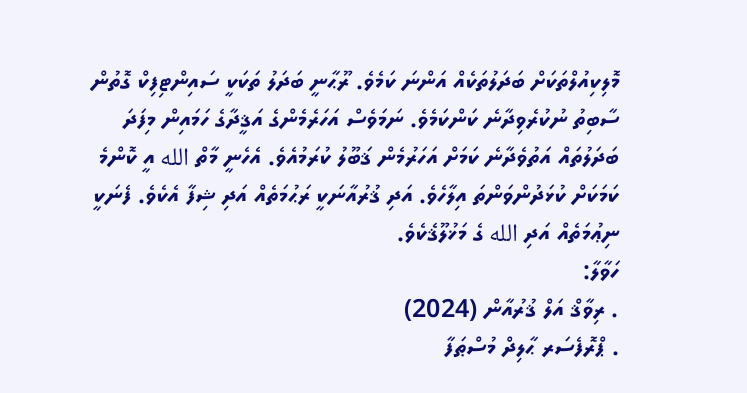މޮލިކިއުލްތަކަށް ބަދަލުތަކެއް އަންނަ ކަމެވެ. ރޫޙާނީ ބަދަލު ތަކަކީ ސައިންޓިފިކް ގޮތުން ސާބިތު ނުކުރެވިދާނެ ކަންކަމެވެ. ނަމަވެސް އަހަރެމެންގެ އަޤީދާގެ ހަމައިން މިފަދަ ބަދަލުތައް އަތުވެދާނެ ކަމަށް އަހަރުމެން ޤަބޫލު ކުރަމުއެވެ. އެހެނީ މާތް الله އީ ކޮންމެ ކަމަކަށް ކުޅަދުންވަންތަ އިލާހެވެ. އަދި ޤުރުއާނަކީ ރަޙުމަތެއް އަދި ޝިފާ އެކެވެ. ފެނަކީ ނިޢުމަތެއް އަދި الله ގެ މަޚުލޫޤެކެވެ.
ހަވާލާ:
. ރިވާޤް އަލް ޤުރުއާން (2024)
. ޕްރޮފެސަރ ޙާލިދް މުސްޠަފާ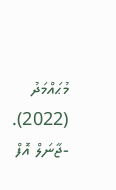މުޙައްމަދު (2022). -ޖާނަލް އޮފް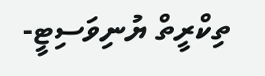ތިކްރީތް ޔުނިވަސިޓީ-